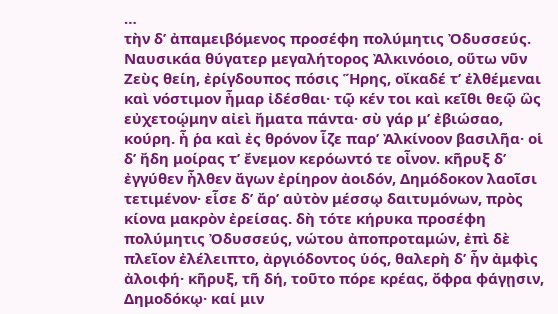…
τὴν δʼ ἀπαμειβόμενος προσέφη πολύμητις Ὀδυσσεύς. Ναυσικάα θύγατερ μεγαλήτορος Ἀλκινόοιο, οὕτω νῦν Ζεὺς θείη, ἐρίγδουπος πόσις Ἥρης, οἴκαδέ τʼ ἐλθέμεναι καὶ νόστιμον ἦμαρ ἰδέσθαι· τῷ κέν τοι καὶ κεῖθι θεῷ ὣς εὐχετοῴμην αἰεὶ ἤματα πάντα· σὺ γάρ μʼ ἐβιώσαο, κούρη. ἦ ῥα καὶ ἐς θρόνον ἷζε παρʼ Ἀλκίνοον βασιλῆα· οἱ δʼ ἤδη μοίρας τʼ ἔνεμον κερόωντό τε οἶνον. κῆρυξ δʼ ἐγγύθεν ἦλθεν ἄγων ἐρίηρον ἀοιδόν, Δημόδοκον λαοῖσι τετιμένον· εἷσε δʼ ἄρʼ αὐτὸν μέσσῳ δαιτυμόνων, πρὸς κίονα μακρὸν ἐρείσας. δὴ τότε κήρυκα προσέφη πολύμητις Ὀδυσσεύς, νώτου ἀποπροταμών, ἐπὶ δὲ πλεῖον ἐλέλειπτο, ἀργιόδοντος ὑός, θαλερὴ δʼ ἦν ἀμφὶς ἀλοιφή· κῆρυξ, τῆ δή, τοῦτο πόρε κρέας, ὄφρα φάγῃσιν, Δημοδόκῳ· καί μιν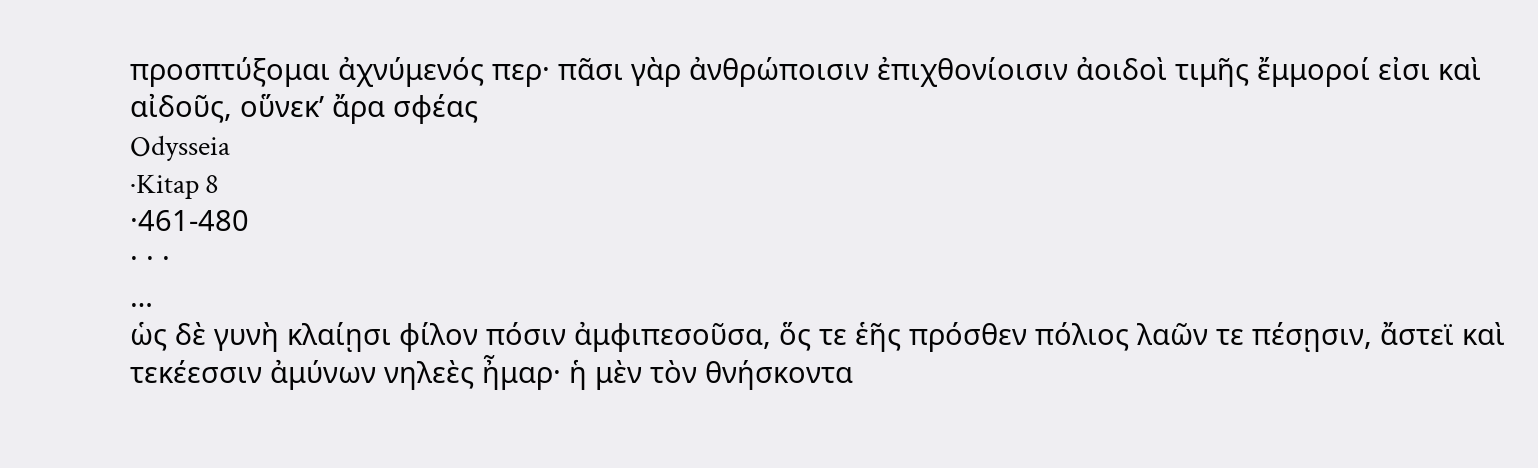προσπτύξομαι ἀχνύμενός περ· πᾶσι γὰρ ἀνθρώποισιν ἐπιχθονίοισιν ἀοιδοὶ τιμῆς ἔμμοροί εἰσι καὶ αἰδοῦς, οὕνεκʼ ἄρα σφέας
Odysseia
·Kitap 8
·461-480
· · ·
…
ὡς δὲ γυνὴ κλαίῃσι φίλον πόσιν ἀμφιπεσοῦσα, ὅς τε ἑῆς πρόσθεν πόλιος λαῶν τε πέσῃσιν, ἄστεϊ καὶ τεκέεσσιν ἀμύνων νηλεὲς ἦμαρ· ἡ μὲν τὸν θνήσκοντα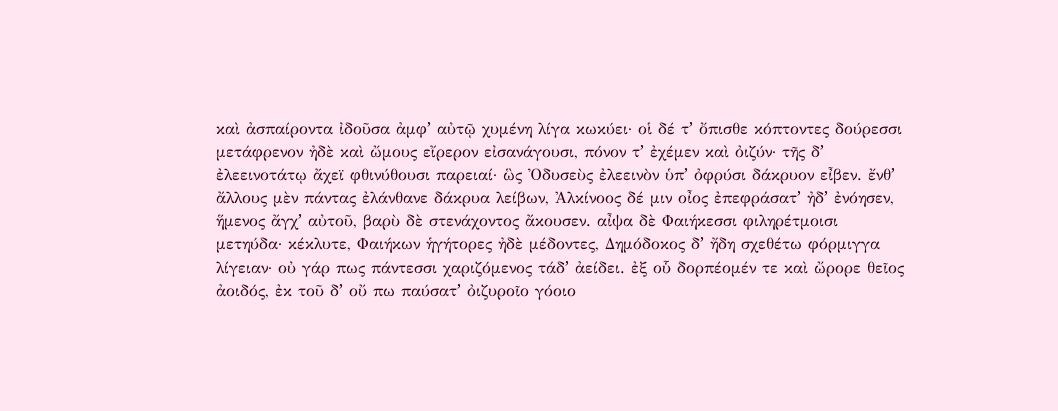καὶ ἀσπαίροντα ἰδοῦσα ἀμφʼ αὐτῷ χυμένη λίγα κωκύει· οἱ δέ τʼ ὄπισθε κόπτοντες δούρεσσι μετάφρενον ἠδὲ καὶ ὤμους εἴρερον εἰσανάγουσι, πόνον τʼ ἐχέμεν καὶ ὀιζύν· τῆς δʼ ἐλεεινοτάτῳ ἄχεϊ φθινύθουσι παρειαί· ὣς Ὀδυσεὺς ἐλεεινὸν ὑπʼ ὀφρύσι δάκρυον εἶβεν. ἔνθʼ ἄλλους μὲν πάντας ἐλάνθανε δάκρυα λείβων, Ἀλκίνοος δέ μιν οἶος ἐπεφράσατʼ ἠδʼ ἐνόησεν, ἥμενος ἄγχʼ αὐτοῦ, βαρὺ δὲ στενάχοντος ἄκουσεν. αἶψα δὲ Φαιήκεσσι φιληρέτμοισι μετηύδα· κέκλυτε, Φαιήκων ἡγήτορες ἠδὲ μέδοντες, Δημόδοκος δʼ ἤδη σχεθέτω φόρμιγγα λίγειαν· οὐ γάρ πως πάντεσσι χαριζόμενος τάδʼ ἀείδει. ἐξ οὗ δορπέομέν τε καὶ ὤρορε θεῖος ἀοιδός, ἐκ τοῦ δʼ οὔ πω παύσατʼ ὀιζυροῖο γόοιο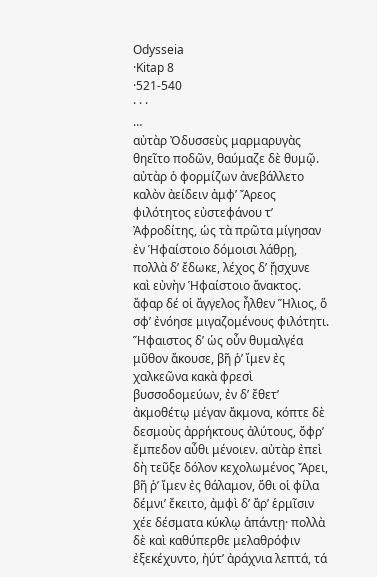Odysseia
·Kitap 8
·521-540
· · ·
…
αὐτὰρ Ὀδυσσεὺς μαρμαρυγὰς θηεῖτο ποδῶν, θαύμαζε δὲ θυμῷ. αὐτὰρ ὁ φορμίζων ἀνεβάλλετο καλὸν ἀείδειν ἀμφʼ Ἄρεος φιλότητος εὐστεφάνου τʼ Ἀφροδίτης, ὡς τὰ πρῶτα μίγησαν ἐν Ἡφαίστοιο δόμοισι λάθρῃ, πολλὰ δʼ ἔδωκε, λέχος δʼ ᾔσχυνε καὶ εὐνὴν Ἡφαίστοιο ἄνακτος. ἄφαρ δέ οἱ ἄγγελος ἦλθεν Ἥλιος, ὅ σφʼ ἐνόησε μιγαζομένους φιλότητι. Ἥφαιστος δʼ ὡς οὖν θυμαλγέα μῦθον ἄκουσε, βῆ ῥʼ ἴμεν ἐς χαλκεῶνα κακὰ φρεσὶ βυσσοδομεύων, ἐν δʼ ἔθετʼ ἀκμοθέτῳ μέγαν ἄκμονα, κόπτε δὲ δεσμοὺς ἀρρήκτους ἀλύτους, ὄφρʼ ἔμπεδον αὖθι μένοιεν. αὐτὰρ ἐπεὶ δὴ τεῦξε δόλον κεχολωμένος Ἄρει, βῆ ῥʼ ἴμεν ἐς θάλαμον, ὅθι οἱ φίλα δέμνιʼ ἔκειτο, ἀμφὶ δʼ ἄρʼ ἑρμῖσιν χέε δέσματα κύκλῳ ἁπάντῃ· πολλὰ δὲ καὶ καθύπερθε μελαθρόφιν ἐξεκέχυντο, ἠύτʼ ἀράχνια λεπτά, τά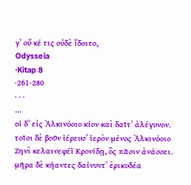γʼ οὔ κέ τις οὐδὲ ἴδοιτο,
Odysseia
·Kitap 8
·261-280
· · ·
…
οἱ δʼ εἰς Ἀλκινόοιο κίον καὶ δαῖτʼ ἀλέγυνον. τοῖσι δὲ βοῦν ἱέρευσʼ ἱερὸν μένος Ἀλκινόοιο Ζηνὶ κελαινεφέϊ Κρονίδῃ, ὃς πᾶσιν ἀνάσσει. μῆρα δὲ κήαντες δαίνυντʼ ἐρικυδέα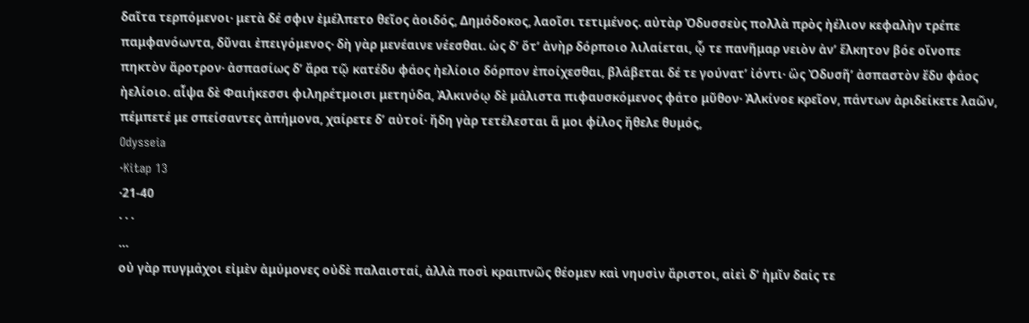δαῖτα τερπόμενοι· μετὰ δέ σφιν ἐμέλπετο θεῖος ἀοιδός, Δημόδοκος, λαοῖσι τετιμένος. αὐτὰρ Ὀδυσσεὺς πολλὰ πρὸς ἠέλιον κεφαλὴν τρέπε παμφανόωντα, δῦναι ἐπειγόμενος· δὴ γὰρ μενέαινε νέεσθαι. ὡς δʼ ὅτʼ ἀνὴρ δόρποιο λιλαίεται, ᾧ τε πανῆμαρ νειὸν ἀνʼ ἕλκητον βόε οἴνοπε πηκτὸν ἄροτρον· ἀσπασίως δʼ ἄρα τῷ κατέδυ φάος ἠελίοιο δόρπον ἐποίχεσθαι, βλάβεται δέ τε γούνατʼ ἰόντι· ὣς Ὀδυσῆʼ ἀσπαστὸν ἔδυ φάος ἠελίοιο. αἶψα δὲ Φαιήκεσσι φιληρέτμοισι μετηύδα, Ἀλκινόῳ δὲ μάλιστα πιφαυσκόμενος φάτο μῦθον· Ἀλκίνοε κρεῖον, πάντων ἀριδείκετε λαῶν, πέμπετέ με σπείσαντες ἀπήμονα, χαίρετε δʼ αὐτοί· ἤδη γὰρ τετέλεσται ἅ μοι φίλος ἤθελε θυμός,
Odysseia
·Kitap 13
·21-40
· · ·
…
οὐ γὰρ πυγμάχοι εἰμὲν ἀμύμονες οὐδὲ παλαισταί, ἀλλὰ ποσὶ κραιπνῶς θέομεν καὶ νηυσὶν ἄριστοι, αἰεὶ δʼ ἡμῖν δαίς τε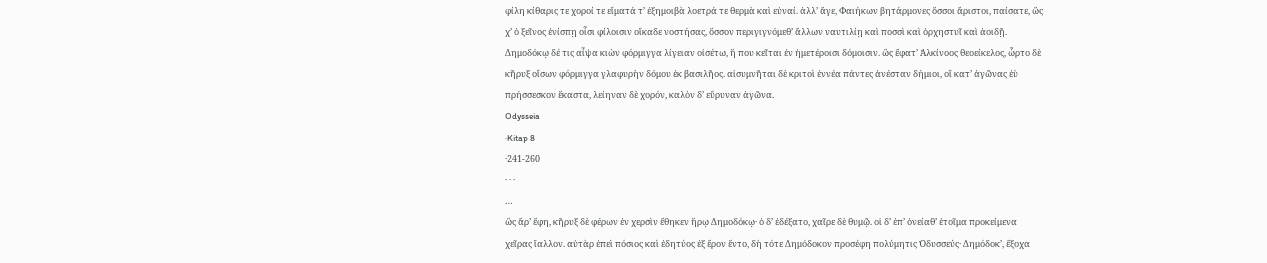φίλη κίθαρις τε χοροί τε εἵματά τʼ ἐξημοιβὰ λοετρά τε θερμὰ καὶ εὐναί. ἀλλʼ ἄγε, Φαιήκων βητάρμονες ὅσσοι ἄριστοι, παίσατε, ὥς χʼ ὁ ξεῖνος ἐνίσπῃ οἷσι φίλοισιν οἴκαδε νοστήσας, ὅσσον περιγιγνόμεθʼ ἄλλων ναυτιλίῃ καὶ ποσσὶ καὶ ὀρχηστυῖ καὶ ἀοιδῇ. Δημοδόκῳ δέ τις αἶψα κιὼν φόρμιγγα λίγειαν οἰσέτω, ἥ που κεῖται ἐν ἡμετέροισι δόμοισιν. ὣς ἔφατʼ Ἀλκίνοος θεοείκελος, ὦρτο δὲ κῆρυξ οἴσων φόρμιγγα γλαφυρὴν δόμου ἐκ βασιλῆος. αἰσυμνῆται δὲ κριτοὶ ἐννέα πάντες ἀνέσταν δήμιοι, οἳ κατʼ ἀγῶνας ἐὺ πρήσσεσκον ἕκαστα, λείηναν δὲ χορόν, καλὸν δʼ εὔρυναν ἀγῶνα.
Odysseia
·Kitap 8
·241-260
· · ·
…
ὣς ἄρʼ ἔφη, κῆρυξ δὲ φέρων ἐν χερσὶν ἔθηκεν ἥρῳ Δημοδόκῳ· ὁ δʼ ἐδέξατο, χαῖρε δὲ θυμῷ. οἱ δʼ ἐπʼ ὀνείαθʼ ἑτοῖμα προκείμενα χεῖρας ἴαλλον. αὐτὰρ ἐπεὶ πόσιος καὶ ἐδητύος ἐξ ἔρον ἕντο, δὴ τότε Δημόδοκον προσέφη πολύμητις Ὀδυσσεύς· Δημόδοκʼ, ἔξοχα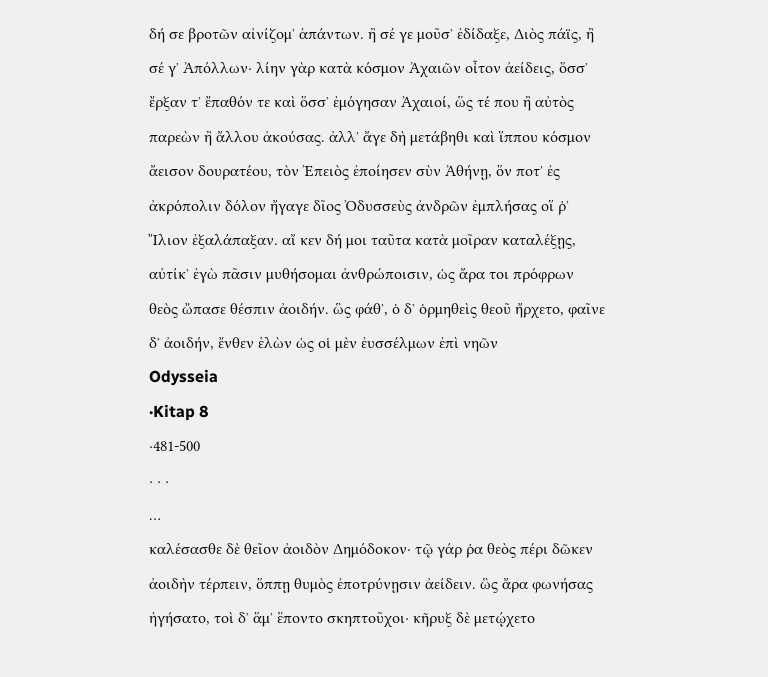δή σε βροτῶν αἰνίζομʼ ἁπάντων. ἢ σέ γε μοῦσʼ ἐδίδαξε, Διὸς πάϊς, ἢ σέ γʼ Ἀπόλλων· λίην γὰρ κατὰ κόσμον Ἀχαιῶν οἶτον ἀείδεις, ὅσσʼ ἔρξαν τʼ ἔπαθόν τε καὶ ὅσσʼ ἐμόγησαν Ἀχαιοί, ὥς τέ που ἢ αὐτὸς παρεὼν ἢ ἄλλου ἀκούσας. ἀλλʼ ἄγε δὴ μετάβηθι καὶ ἵππου κόσμον ἄεισον δουρατέου, τὸν Ἐπειὸς ἐποίησεν σὺν Ἀθήνῃ, ὅν ποτʼ ἐς ἀκρόπολιν δόλον ἤγαγε δῖος Ὀδυσσεὺς ἀνδρῶν ἐμπλήσας οἵ ῥʼ Ἴλιον ἐξαλάπαξαν. αἴ κεν δή μοι ταῦτα κατὰ μοῖραν καταλέξῃς, αὐτίκʼ ἐγὼ πᾶσιν μυθήσομαι ἀνθρώποισιν, ὡς ἄρα τοι πρόφρων θεὸς ὤπασε θέσπιν ἀοιδήν. ὣς φάθʼ, ὁ δʼ ὁρμηθεὶς θεοῦ ἤρχετο, φαῖνε δʼ ἀοιδήν, ἔνθεν ἑλὼν ὡς οἱ μὲν ἐυσσέλμων ἐπὶ νηῶν
Odysseia
·Kitap 8
·481-500
· · ·
…
καλέσασθε δὲ θεῖον ἀοιδὸν Δημόδοκον· τῷ γάρ ῥα θεὸς πέρι δῶκεν ἀοιδὴν τέρπειν, ὅππῃ θυμὸς ἐποτρύνῃσιν ἀείδειν. ὣς ἄρα φωνήσας ἡγήσατο, τοὶ δʼ ἅμʼ ἕποντο σκηπτοῦχοι· κῆρυξ δὲ μετῴχετο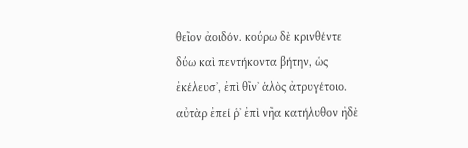θεῖον ἀοιδόν. κούρω δὲ κρινθέντε δύω καὶ πεντήκοντα βήτην, ὡς ἐκέλευσʼ, ἐπὶ θῖνʼ ἁλὸς ἀτρυγέτοιο. αὐτὰρ ἐπεί ῥʼ ἐπὶ νῆα κατήλυθον ἠδὲ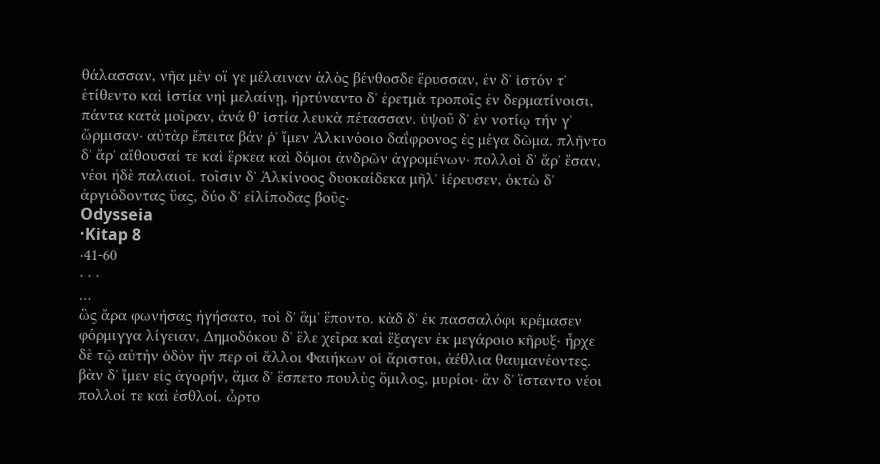θάλασσαν, νῆα μὲν οἵ γε μέλαιναν ἁλὸς βένθοσδε ἔρυσσαν, ἐν δʼ ἱστόν τʼ ἐτίθεντο καὶ ἱστία νηὶ μελαίνῃ, ἠρτύναντο δʼ ἐρετμὰ τροποῖς ἐν δερματίνοισι, πάντα κατὰ μοῖραν, ἀνά θʼ ἱστία λευκὰ πέτασσαν. ὑψοῦ δʼ ἐν νοτίῳ τήν γʼ ὥρμισαν· αὐτὰρ ἔπειτα βάν ῥʼ ἴμεν Ἀλκινόοιο δαΐφρονος ἐς μέγα δῶμα. πλῆντο δʼ ἄρʼ αἴθουσαί τε καὶ ἕρκεα καὶ δόμοι ἀνδρῶν ἀγρομένων· πολλοὶ δʼ ἄρʼ ἔσαν, νέοι ἠδὲ παλαιοί. τοῖσιν δʼ Ἀλκίνοος δυοκαίδεκα μῆλʼ ἱέρευσεν, ὀκτὼ δʼ ἀργιόδοντας ὕας, δύο δʼ εἰλίποδας βοῦς·
Odysseia
·Kitap 8
·41-60
· · ·
…
ὣς ἄρα φωνήσας ἡγήσατο, τοὶ δʼ ἅμʼ ἕποντο. κὰδ δʼ ἐκ πασσαλόφι κρέμασεν φόρμιγγα λίγειαν, Δημοδόκου δʼ ἕλε χεῖρα καὶ ἔξαγεν ἐκ μεγάροιο κῆρυξ· ἦρχε δὲ τῷ αὐτὴν ὁδὸν ἥν περ οἱ ἄλλοι Φαιήκων οἱ ἄριστοι, ἀέθλια θαυμανέοντες. βὰν δʼ ἴμεν εἰς ἀγορήν, ἅμα δʼ ἕσπετο πουλὺς ὅμιλος, μυρίοι· ἂν δʼ ἵσταντο νέοι πολλοί τε καὶ ἐσθλοί. ὦρτο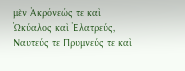μὲν Ἀκρόνεώς τε καὶ Ὠκύαλος καὶ Ἐλατρεύς, Ναυτεύς τε Πρυμνεύς τε καὶ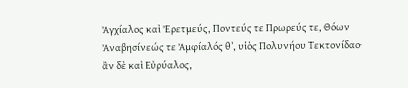Ἀγχίαλος καὶ Ἐρετμεύς, Ποντεύς τε Πρωρεύς τε, Θόων Ἀναβησίνεώς τε Ἀμφίαλός θʼ, υἱὸς Πολυνήου Τεκτονίδαο· ἂν δὲ καὶ Εὐρύαλος,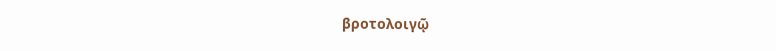βροτολοιγῷ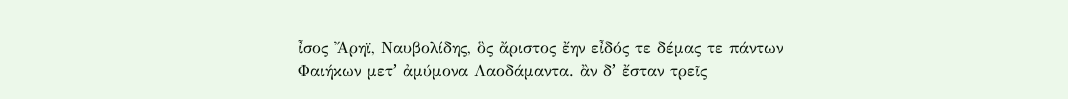ἶσος Ἄρηϊ, Ναυβολίδης, ὃς ἄριστος ἔην εἶδός τε δέμας τε πάντων Φαιήκων μετʼ ἀμύμονα Λαοδάμαντα. ἂν δʼ ἔσταν τρεῖς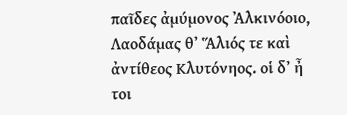παῖδες ἀμύμονος Ἀλκινόοιο, Λαοδάμας θʼ Ἅλιός τε καὶ ἀντίθεος Κλυτόνηος. οἱ δʼ ἦ τοι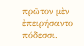πρῶτον μὲν ἐπειρήσαντο πόδεσσι.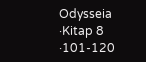Odysseia
·Kitap 8
·101-120